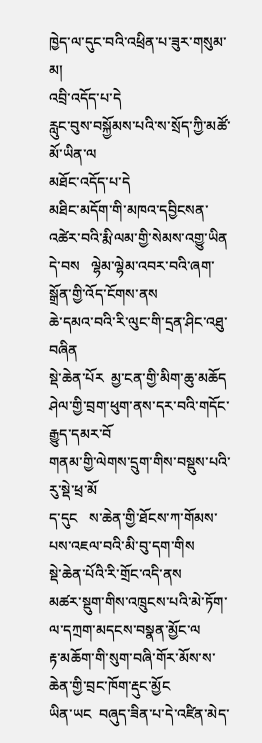ཁྱེད་ལ་དུང་བའི་འཕྲིན་པ་ཟུར་གསུམ་མ།
འབྲི་འདོད་པ་དེ
རླུང་བུས་བསྐྱོམས་པའི་ས་སྲོད་ཀྱི་མཚོ་མོ་ཡིན་ལ
མཐོང་འདོད་པ་དེ
མཐིང་མདོག་གི་མཁའ་དབྱིངསན་འཚེར་བའི་རྨི་ལམ་གྱི་སེམས་འགྱུ་ཡིན
དེ་བས   ལྷེམ་ལྷེམ་འབར་བའི་ཞག་སྒྲོན་གྱི་འོད་ངོགས་ནས
ཆེ་དམའ་བའི་རི་ལུང་གི་དྲན་ཤིང་འཐུ་བཞིན
སྡེ་ཆེན་པོར  མྱ་ངན་གྱི་མིག་ཆུ་མཆོད
ཤེལ་གྱི་བྲག་ཕུག་ནས་དར་བའི་གདོང་རྒྱུད་དམར་བོ
གནམ་གྱི་ལེགས་དྲུག་གིས་བསྡུས་པའི་རུ་སྡེ་ཕྲ་མོ
ད་དུང   ས་ཆེན་གྱི་ཐོངས་ཀ་གོམས་པས་འཇལ་བའི་མི་བུ་དག་གིས
སྡེ་ཆེན་པོའི་རི་གྲོང་འདི་ནས
མཚར་སྡུག་གིས་འཁྲུངས་པའི་མེ་ཏོག་ལ་དཀྲག་མདངས་བསྣན་མྱོང་ལ
རྟ་མཆོག་གི་སུག་བཞི་གོར་མོས་ས་ཆེན་གྱི་བྲང་ཁོག་རྡུང་མྱོང
ཡིན་ཡང  བཞུད་ཟིན་པ་དེ་འཛིན་མེད་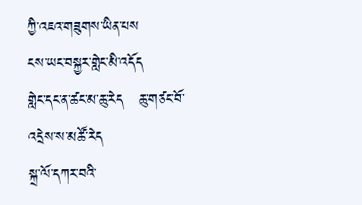ཀྱི་འཇའ་གཟུགས་ཡིན་པས
ངས་ཡང་བསྐྱར་གླེང་མི་འདོད
གླེང་དང་ན་ཚང་མ་ཆུ་རེད   ཆུ་གཙང་བོ་འདྲེས་ས་མཚོ་རེད
སྐྲ་ལོ་དཀར་བའི་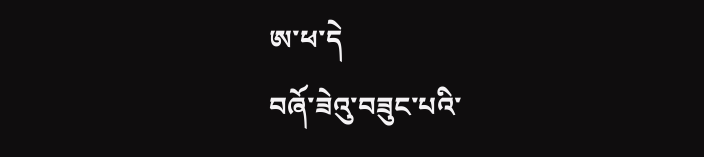ཨ་ཕ་དེ
བཞོ་ཟེའུ་བཟུང་པའི་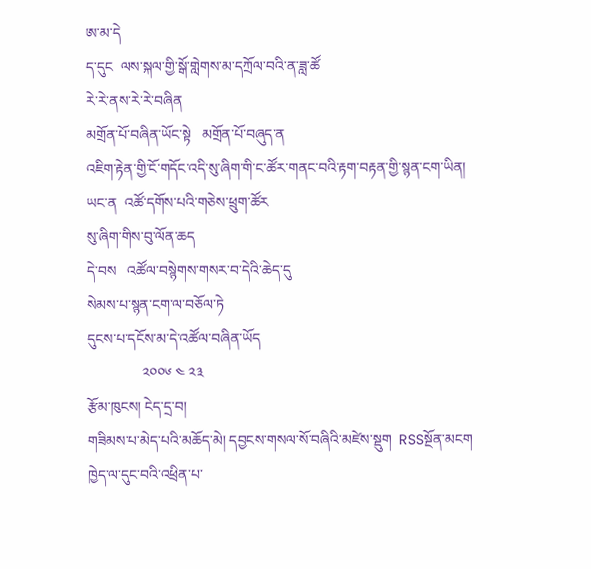ཨ་མ་དེ
ད་དུང  ལས་སྐལ་གྱི་སྒོ་གླེགས་མ་དཀྲོལ་བའི་ན་ཟླ་ཚོ
རེ་རེ་ནས་རེ་རེ་བཞིན
མགྲོན་པོ་བཞིན་ཡོང་སྟེ   མགྲོན་པོ་བཞུད་ན
འཇིག་རྟེན་གྱི་ངོ་གདོང་འདི་སུ་ཞིག་གི་ང་ཚོར་གནང་བའི་རྟག་བརྟན་གྱི་སྙན་ངག་ཡིན།
ཡང་ན  འཚོ་དགོས་པའི་གཅེས་ཕྲུག་ཚོར
སུ་ཞིག་གིས་བུ་ལོན་ཆད
དེ་བས   འཚོལ་བསྙེགས་གསར་བ་དེའི་ཆེད་དུ
སེམས་པ་སྙན་ངག་ལ་བཅོལ་ཏེ
དུངས་པ་དངོས་མ་དེ་འཚོལ་བཞིན་ཡོད
               ༢༠༠༦ ༤ ༢༣
རྩོམ་ཁུངས། ངེད་དྲ་བ།
གཟིམས་པ་མེད་པའི་མཆོད་མེ། དབྱངས་གསལ་སོ་བཞིའི་མཛེས་སྡུག  RSSསྔོན་མངག
ཁྱེད་ལ་དུང་བའི་འཕྲིན་པ་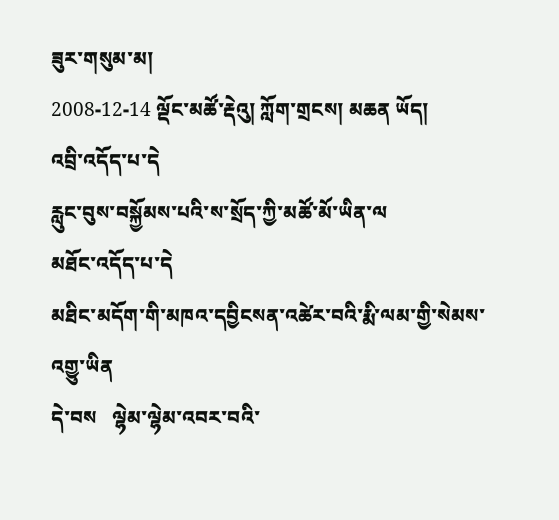ཟུར་གསུམ་མ།
2008-12-14 ལྡོང་མཚོ་རྡེའུ། ཀློག་གྲངས། མཆན ཡོད།
འབྲི་འདོད་པ་དེ
རླུང་བུས་བསྐྱོམས་པའི་ས་སྲོད་ཀྱི་མཚོ་མོ་ཡིན་ལ
མཐོང་འདོད་པ་དེ
མཐིང་མདོག་གི་མཁའ་དབྱིངསན་འཚེར་བའི་རྨི་ལམ་གྱི་སེམས་འགྱུ་ཡིན
དེ་བས   ལྷེམ་ལྷེམ་འབར་བའི་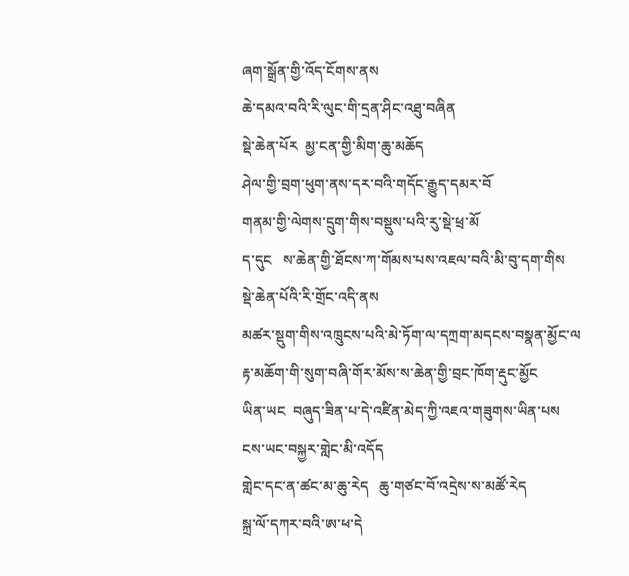ཞག་སྒྲོན་གྱི་འོད་ངོགས་ནས
ཆེ་དམའ་བའི་རི་ལུང་གི་དྲན་ཤིང་འཐུ་བཞིན
སྡེ་ཆེན་པོར  མྱ་ངན་གྱི་མིག་ཆུ་མཆོད
ཤེལ་གྱི་བྲག་ཕུག་ནས་དར་བའི་གདོང་རྒྱུད་དམར་བོ
གནམ་གྱི་ལེགས་དྲུག་གིས་བསྡུས་པའི་རུ་སྡེ་ཕྲ་མོ
ད་དུང   ས་ཆེན་གྱི་ཐོངས་ཀ་གོམས་པས་འཇལ་བའི་མི་བུ་དག་གིས
སྡེ་ཆེན་པོའི་རི་གྲོང་འདི་ནས
མཚར་སྡུག་གིས་འཁྲུངས་པའི་མེ་ཏོག་ལ་དཀྲག་མདངས་བསྣན་མྱོང་ལ
རྟ་མཆོག་གི་སུག་བཞི་གོར་མོས་ས་ཆེན་གྱི་བྲང་ཁོག་རྡུང་མྱོང
ཡིན་ཡང  བཞུད་ཟིན་པ་དེ་འཛིན་མེད་ཀྱི་འཇའ་གཟུགས་ཡིན་པས
ངས་ཡང་བསྐྱར་གླེང་མི་འདོད
གླེང་དང་ན་ཚང་མ་ཆུ་རེད   ཆུ་གཙང་བོ་འདྲེས་ས་མཚོ་རེད
སྐྲ་ལོ་དཀར་བའི་ཨ་ཕ་དེ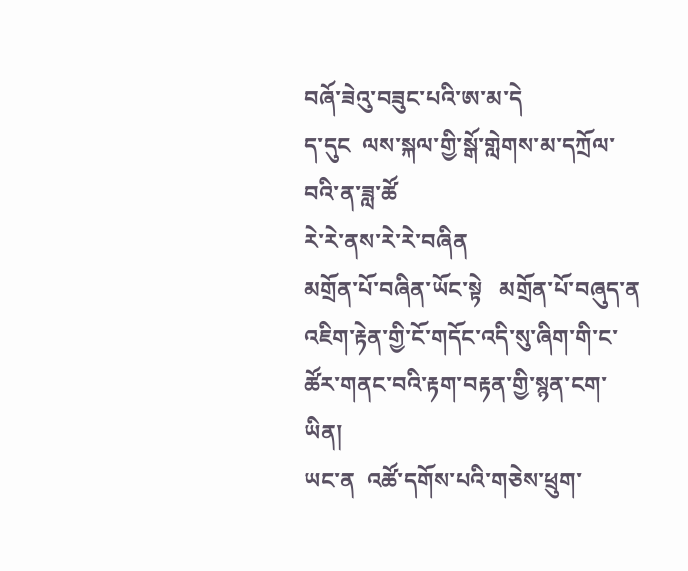བཞོ་ཟེའུ་བཟུང་པའི་ཨ་མ་དེ
ད་དུང  ལས་སྐལ་གྱི་སྒོ་གླེགས་མ་དཀྲོལ་བའི་ན་ཟླ་ཚོ
རེ་རེ་ནས་རེ་རེ་བཞིན
མགྲོན་པོ་བཞིན་ཡོང་སྟེ   མགྲོན་པོ་བཞུད་ན
འཇིག་རྟེན་གྱི་ངོ་གདོང་འདི་སུ་ཞིག་གི་ང་ཚོར་གནང་བའི་རྟག་བརྟན་གྱི་སྙན་ངག་ཡིན།
ཡང་ན  འཚོ་དགོས་པའི་གཅེས་ཕྲུག་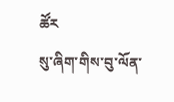ཚོར
སུ་ཞིག་གིས་བུ་ལོན་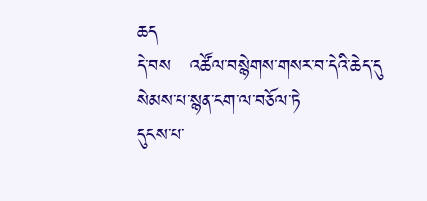ཆད
དེ་བས   འཚོལ་བསྙེགས་གསར་བ་དེའི་ཆེད་དུ
སེམས་པ་སྙན་ངག་ལ་བཅོལ་ཏེ
དུངས་པ་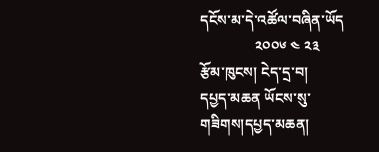དངོས་མ་དེ་འཚོལ་བཞིན་ཡོད
               ༢༠༠༦ ༤ ༢༣
རྩོམ་ཁུངས། ངེད་དྲ་བ།
དཔྱད་མཆན ཡོངས་སུ་གཟིགས།དཔྱད་མཆན།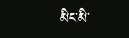མིང་མི་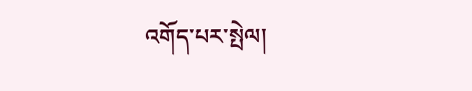འགོད་པར་སྤེལ།